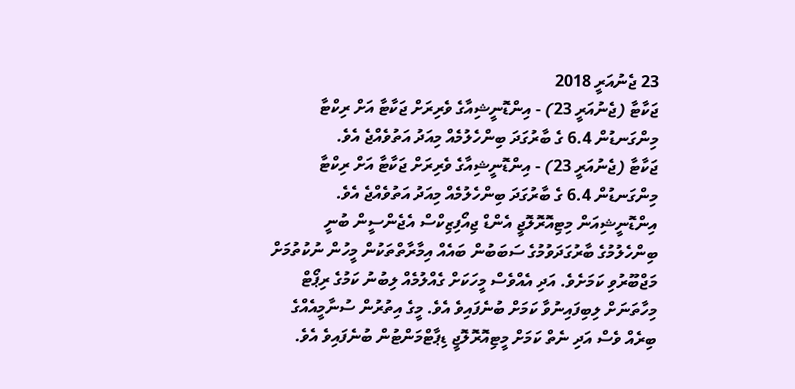23 ޖެނުއަރީ 2018
ޖަކާޓާ (ޖެނުއަރީ 23) - އިންޑޮނީޝިއާގެ ވެރިރަށް ޖަކާޓާ އަށް ރިކްޓާ މިންގަނޑުން 6.4 ގެ ބާރުގަދަ ބިންހެލުމެއް މިއަދު އަތުވެއްޖެ އެވެ.
ޖަކާޓާ (ޖެނުއަރީ 23) - އިންޑޮނީޝިއާގެ ވެރިރަށް ޖަކާޓާ އަށް ރިކްޓާ މިންގަނޑުން 6.4 ގެ ބާރުގަދަ ބިންހެލުމެއް މިއަދު އަތުވެއްޖެ އެވެ.
އިންޑޮނީޝިއަން މިޓިއޮރޮލޮޖީ އެންޑް ޖިއޯފިޒިކްސް އެޖެންސީން ބުނީ ބިންހެލުމުގެ ބާރުގަދަވުމުގެ ސަބަބުން ބައެއް އިމާރާތްތަކުން މީހުން ނުކުތުމަށް މަޖްބޫރުވި ކަމަށެވެ. އަދި އެއްވެސް މީހަކަށް ގެއްލުމެއް ލިބުނު ކަމުގެ ރިޕޯޓް މިހާތަނަށް ލިބިފައިނުވާ ކަމަށް ބުނެފައިވެ އެވެ. މީގެ އިތުރުން ސުނާމީއެއްގެ ބިރެއް ވެސް އަދި ނެތް ކަމަށް މީޓިއޮރޮލޮޖީ ޑިޕާޓްމަންޓުން ބުނެފައިވެ އެވެ.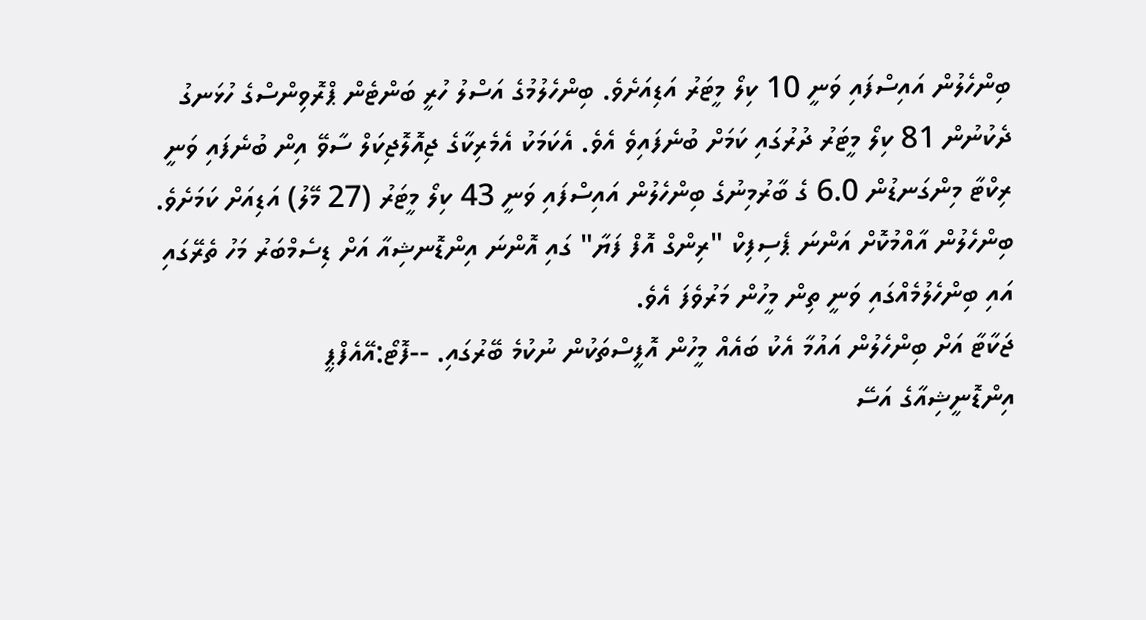ބިންހެލުން އައިސްފައި ވަނީ 10 ކިލޯ މީޓަރު އަޑިއަށެވެ. ބިންހެލުމުގެ އަސްލު ހުރީ ބަންޓެން ޕްރޮވިންސްގެ ހުޅަނގު ދެކުނުން 81 ކިލޯ މީޓަރު ދުރުގައި ކަމަށް ބުނެފައިވެ އެވެ. އެކަމަކު އެމެރިކާގެ ޖިއޮލޮޖިކަލް ސާވޭ އިން ބުނެފައި ވަނީ ރިކްޓާ މިންގަނޑުން 6.0 ގެ ބާރުމިނުގެ ބިންހެލުން އައިސްފައި ވަނީ 43 ކިލޯ މީޓަރު (27 މޭލު) އަޑިއަށް ކަމަށެވެ.
ބިންހެލުން އާއްމުކޮށް އަންނަ ޕެސިފިކް "ރިންގް އޮފް ފަޔާ" ގައި އޮންނަ އިންޑޮނޝިއާ އަށް ޑިސެމްބަރު މަހު ތެރޭގައި އައި ބިންހެލުމެއްގައި ވަނީ ތިން މީހުން މަރުވެފަ އެވެ.
ޖަކާޓާ އަށް ބިންހެލުން އައުމާ އެކު ބައެއް މީހުން އޮފީސްތަކުން ނުކުމެ ބޭރުގައި. --ފޮޓޯ:އޭއެފްޕީ
އިންޑޮނީޝިއާގެ އަސޭ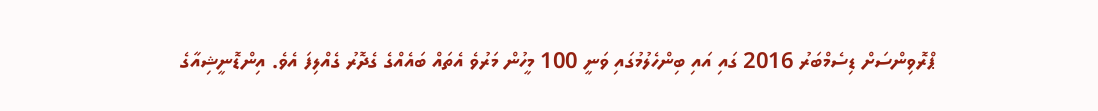ޕްރޮވިންސަށް ޑިސެމްބަރު 2016 ގައި އައި ބިންހެލުމުގައި ވަނީ 100 މީހުން މަރުވެ އެތައް ބައެއްގެ ގެދޮރު ގެއްލިފަ އެވެ. އިންޑޮނީޝިއާގެ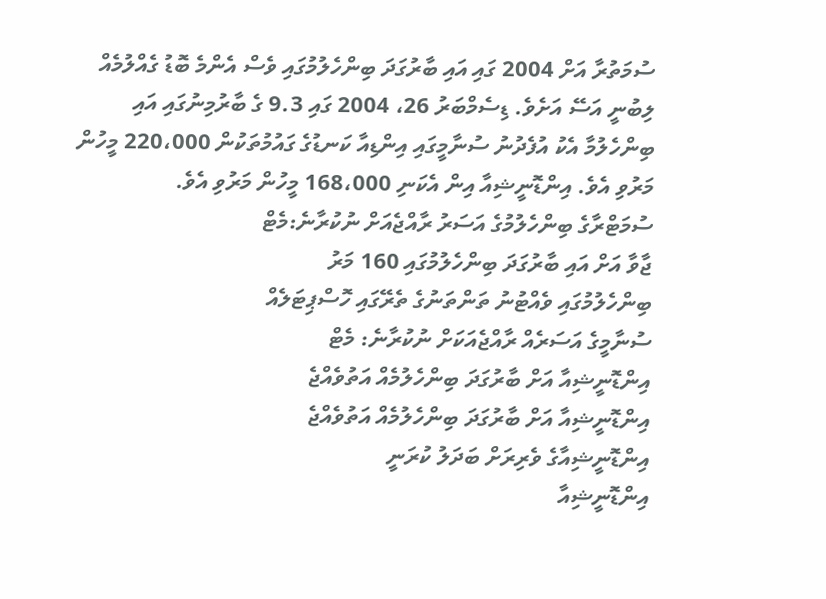ސުމަތުރާ އަށް 2004 ގައި އައި ބާރުގަދަ ބިންހެލުމުގައި ވެސް އެންމެ ބޮޑު ގެއްލުމެއް ލިބުނީ އަސޭ އަށެވެ. ޑިސެމްބަރު 26، 2004 ގައި 9.3 ގެ ބާރުމިނުގައި އައި ބިންހެލުމާ އެކު އުފެދުނު ސުނާމީގައި އިންޑިއާ ކަނޑުގެ ގައުމުތަކުން 220،000 މީހުން މަރުވި އެވެ. އިންޑޮނީޝިއާ އިން އެކަނި 168،000 މީހުން މަރުވި އެވެ.
ސުމަޓްރާގެ ބިންހެލުމުގެ އަސަރު ރާއްޖެއަށް ނުކުރާނެ:މެޓް
ޖާވާ އަށް އައި ބާރުގަދަ ބިންހެލުމުގައި 160 މަރު
ބިންހެލުމުގައި ވެއްޓުނު ތަންތަނުގެ ތެރޭގައި ހޮސްޕިޓަލެއް
ސުނާމީގެ އަސަރެއް ރާއްޖެއަކަށް ނުކުރާނެ: މެޓް
އިންޑޮނީޝިއާ އަށް ބާރުގަދަ ބިންހެލުމެއް އަތުވެއްޖެ
އިންޑޮނީޝިއާ އަށް ބާރުގަދަ ބިންހެލުމެއް އަތުވެއްޖެ
އިންޑޮނީޝިއާގެ ވެރިރަށް ބަދަލު ކުރަނީ
އިންޑޮނީޝިއާ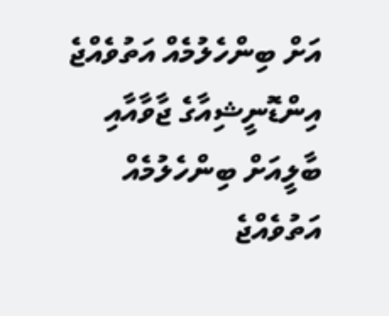އަށް ބިންހެލުމެއް އަތުވެއްޖެ
އިންޑޮނީޝިއާގެ ޖާވާއާއި ބާލީއަށް ބިންހެލުމެއް އަތުވެއްޖެ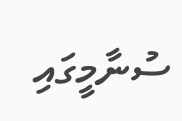ސުނާމީގައި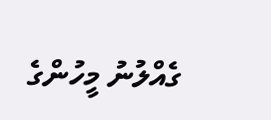ގެއްލުނު މީހުންގެ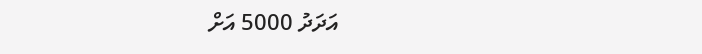އަދަދު 5000 އަށް